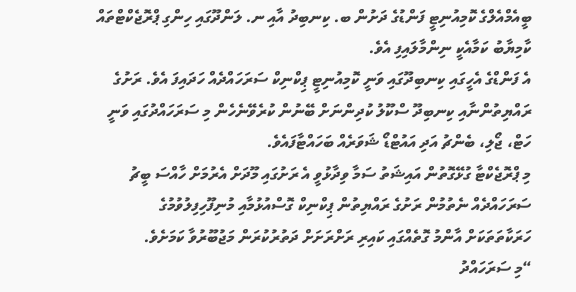ބީއެމްއެލްގެ ކޮމިއުނިޓީ ފަންޑުގެ ދަށުން ބ. ކިނބިދު އާއި ނ. ލަންދޫގައި ހިންގި ޕްރޮޖެކްޓްތައް ކާމިޔާބު ކަމާއެކީ ނިންމާލައިފި އެވެ.
އެ ފަންޑްގެ އެހީގައި ކިނބިދޫގައި ވަނީ ކޮމިއުނިޓީ ޕިކްނިކް ސަރަހައްދެއް ހަދައިފަ އެވެ. ރަށުގެ ރައްޔިތުންނާއި ކިނބިދޫ ސްކޫލު ކުދިންނަށް ބޭނުން ކުރެވޭނެހެން މި ސަރަހައްދުގައި ވަނީ ހަޓް، ޖޯލި، ބެންޗު އަދި އައުޓްޑޯ ޝަވަރެއް ބަހައްޓާފައެވެ.
މި ޕްރޮޖެކްޓާ ގުޅޭގޮތުން އައިޝަތު ސަމާ ވިދާޅުވީ އެ ރަށުގައި މޫދަށް އެރުމަށް ހާއްސަ ބީޗު ސަރަހައްދެއް ނެތުމުން ރަށުގެ ރައްޔިތުން ޕިކްނިކް ގޮސްއުޅުމާއި މުނިފޫހިފިލުވުމުގެ ހަރަކާތަތަކަށް އާންމު ގޮތެއްގައި ކައިރި ރަށްރަށަށް ދަތުރުކުރަން މަޖުބޫރުވާ ކަމަށެވެ.
“މި ސަރަހައްދު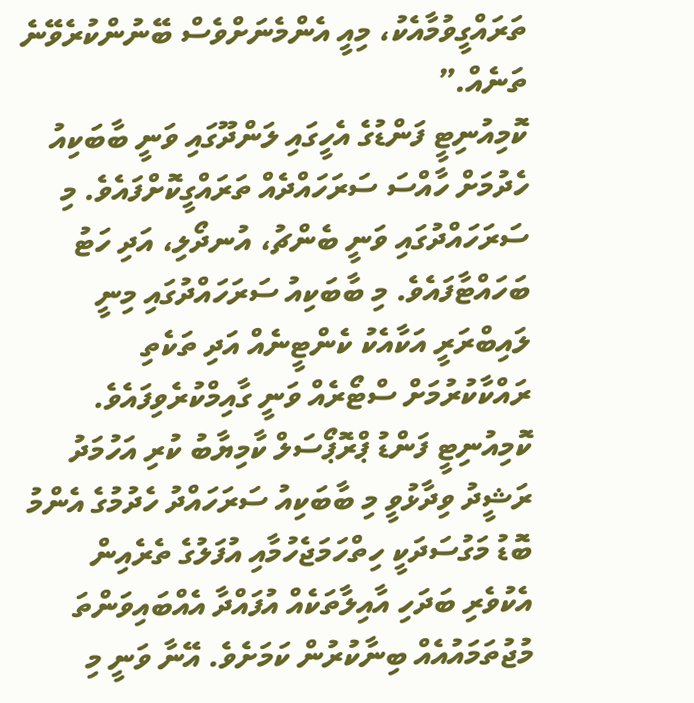ތަރައްގީވުމާއެކު، މިއީ އެންމެނަށްވެސް ބޭނުންކުރެވޭނެ ތަނެއް.”
ކޮމިއުނިޓީ ފަންޑުގެ އެހީގައި ލަންދޫގައި ވަނީ ބާބަކިއު ހެދުމަށް ހާއްސަ ސަރަހައްދެއް ތަރައްގީކޮށްފައެވެ. މި ސަރަހައްދުގައި ވަނީ ބެންޗު، އުނދޯލި، އަދި ހަޓު ބަހައްޓާފައެވެ. މި ބާބަކިއު ސަރަހައްދުގައި މިނީ ލައިބްރަރީ އަކާއެކު ކެންޓީނެއް އަދި ތަކެތި ރައްކާކުރުމަށް ސްޓޯރެއް ވަނީ ގާއިމްކުރެވިފައެވެ.
ކޮމިއުނިޓީ ފަންޑު ޕްރޮޕޯސަލް ކާމިޔާބު ކުރި އަހުމަދު ރަޝީދު ވިދާޅުވީ މި ބާބަކިއު ސަރަހައްދު ހެދުމުގެ އެންމު ބޮޑު މަގުސަދަކީ ހިތްހަމަޖެހުމާއި އުފަލުގެ ތެރެއިން އެކުވެރި ބަދަހި އާއިލާތަކެއް އުފައްދާ އެއްބައިވަންތަ މުޖުތަމައުއެއް ބިނާކުރުން ކަމަށެވެ. އޭނާ ވަނީ މި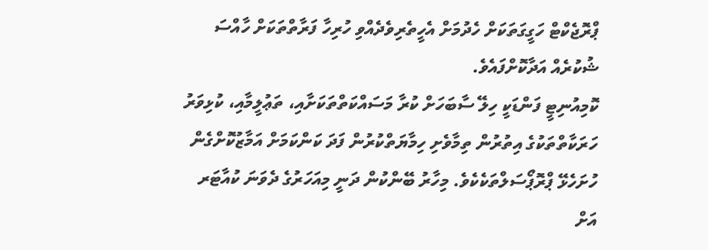ޕްރޮޖެކްޓް ހަގީގަތަކަށް ހެދުމަށް އެހީތެރިވެދެއްވި ހުރިހާ ފަރާތްތަކަށް ހާއްސަ ޝުކުރެއް އަދާކޮށްފައެވެ.
ކޮމިއުނިޓީ ފަންޑަކީ ހިލޭ ސާބަހަށް ކުރާ މަސައްކަތްތަކަށާއި، ތަޢުލީމާއި، ކުޅިވަރު ހަރަކާތްތަކުގެ އިތުރުން ތިމާވެށި ހިމާޔަތްކުރުން ފަދަ ކަންކަމަށް އަމާޒުކޮށްގެން ހުށަހެޅޭ ޕްރޮޕޯސަލްތަކެކެވެ. މިހާރު ބޭންކުން ދަނީ މިއަހަރުގެ ދެވަނަ ކުއާޓަރ އަށް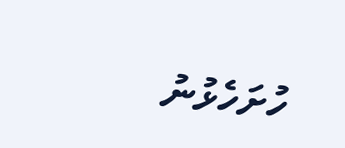ހުށަހެޅުނު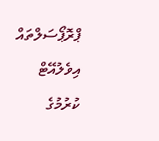ޕްރޮޕޯސަލްތައް އިވެލުއޭޓް ކުރުމުގެ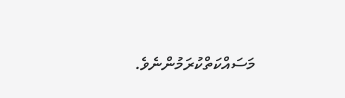މަސައްކަތްކުރަމުންނެވެ.